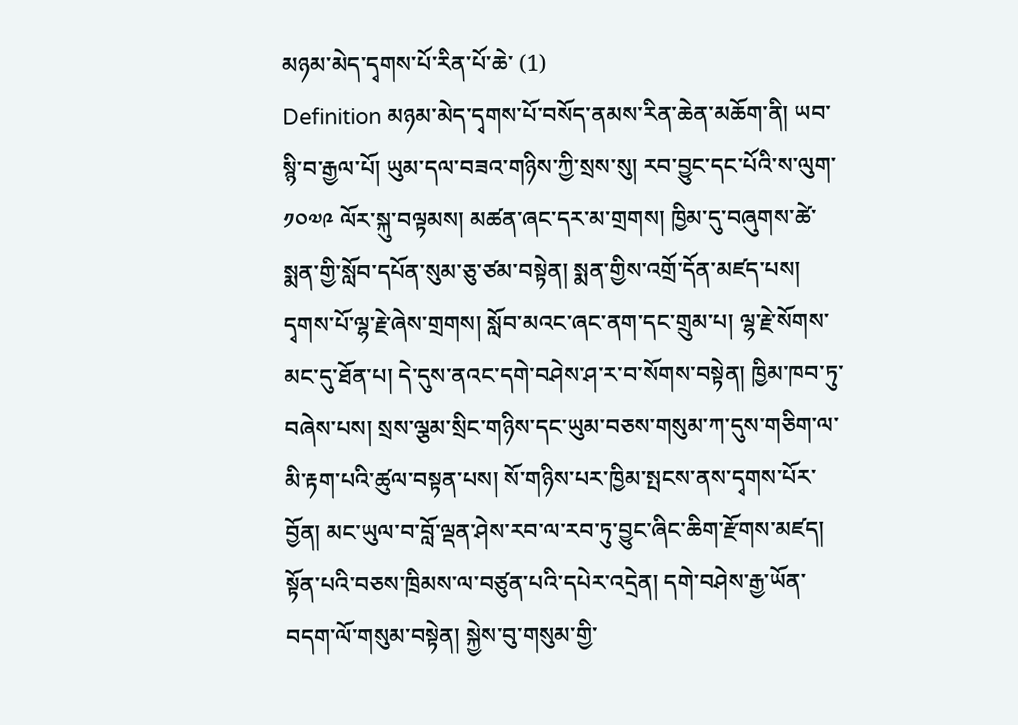མཉམ་མེད་དྭགས་པོ་རིན་པོ་ཆེ་ (1)
Definition མཉམ་མེད་དྭགས་པོ་བསོད་ནམས་རིན་ཆེན་མཆོག་ནི། ཡབ་སྙི་བ་རྒྱལ་པོ། ཡུམ་དལ་བཟའ་གཉིས་ཀྱི་སྲས་སུ། རབ་བྱུང་དང་པོའི་ས་ལུག་ ༡༠༧༩ ལོར་སྐུ་བལྟམས། མཚན་ཞང་དར་མ་གྲགས། ཁྱིམ་དུ་བཞུགས་ཚེ་སྨན་གྱི་སློབ་དཔོན་སུམ་ཅུ་ཙམ་བསྟེན། སྨན་གྱིས་འགྲོ་དོན་མཛད་པས། དྭགས་པོ་ལྷ་རྗེ་ཞེས་གྲགས། སློབ་མའང་ཞང་ནག་དང་གྲུམ་པ། ལྷ་རྗེ་སོགས་མང་དུ་ཐོན་པ། དེ་དུས་ནའང་དགེ་བཤེས་ཤ་ར་བ་སོགས་བསྟེན། ཁྱིམ་ཁབ་ཏུ་བཞེས་པས། སྲས་ལྕམ་སྲིང་གཉིས་དང་ཡུམ་བཅས་གསུམ་ཀ་དུས་གཅིག་ལ་མི་རྟག་པའི་ཚུལ་བསྟན་པས། སོ་གཉིས་པར་ཁྱིམ་སྤངས་ནས་དྭགས་པོར་བྱོན། མང་ཡུལ་བ་བློ་ལྡན་ཤེས་རབ་ལ་རབ་ཏུ་བྱུང་ཞིང་ཆིག་རྫོགས་མཛད། སྟོན་པའི་བཅས་ཁྲིམས་ལ་བཙུན་པའི་དཔེར་འདྲེན། དགེ་བཤེས་རྒྱ་ཡོན་བདག་ལོ་གསུམ་བསྟེན། སྐྱེས་བུ་གསུམ་གྱི་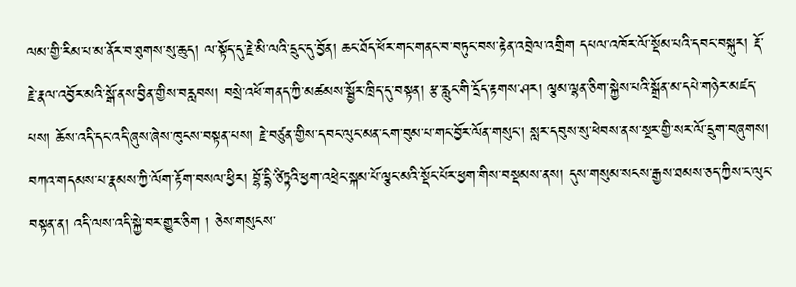ལམ་གྱི་རིམ་པ་མ་ནོར་བ་ཐུགས་སུ་ཆུད། ལ་སྟོད་དུ་རྗེ་མི་ལའི་དྲུང་དུ་བྱོན། ཆང་ཐོད་ཕོར་གང་གནང་བ་བཏུང་བས་རྟེན་འབྲེལ་འགྲིག དཔལ་འཁོར་ལོ་སྡོམ་པའི་དབང་བསྐུར། རྡོ་རྗེ་རྣལ་འབྱོར་མའི་སྒོ་ནས་བྱིན་གྱིས་བརླབས། བསྲེ་འཕོ་གནད་ཀྱི་མཚམས་སྦྱོར་ཁྲིད་དུ་བསྟན། རྩ་རླུང་གི་དྲོད་རྟགས་ཤར། ལྕམ་ལྷན་ཅིག་སྐྱེས་པའི་སྒྲོན་མ་དཔེ་གཉེར་མཛད་པས། ཆོས་འདི་དང་འདི་ཞུས་ཞེས་ཁུངས་བསྟན་པས། རྗེ་བཙུན་གྱིས་དབང་ལུང་མན་ངག་བུམ་པ་གང་བྱོར་ལོན་གསུང་། སླར་དབུས་སུ་ཕེབས་ནས་སྔར་གྱི་སར་ལོ་དྲུག་བཞུགས། བཀའ་གདམས་པ་རྣམས་ཀྱི་ལོག་རྟོག་བསལ་ཕྱིར། བྷོ་དྷི་ཙིཏྟའི་ཕྱག་འཕྲེང་སྐམ་པོ་ལྕང་མའི་སྡོང་པོར་ཕྱག་གིས་བསྡམས་ནས། དུས་གསུམ་སངས་རྒྱས་ཐམས་ཅད་ཀྱིས་ང་ལུང་བསྟན་ན། འདི་ལས་འདི་སྐྱེ་བར་གྱུར་ཅིག ། ཅེས་གསུངས་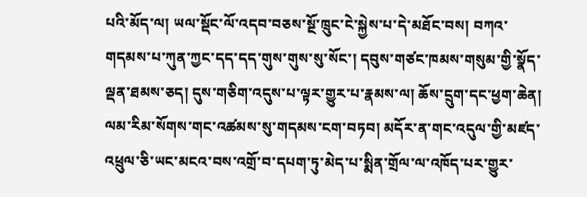པའི་མོད་ལ། ཡལ་སྡོང་ལོ་འདབ་བཅས་སྔོ་ཁྲུང་ངེ་སྐྱེས་པ་དེ་མཐོང་བས། བཀའ་གདམས་པ་ཀུན་ཀྱང་དད་དད་གུས་གུས་སུ་སོང་། དབུས་གཙང་ཁམས་གསུམ་གྱི་སྣོད་ལྡན་ཐམས་ཅད། དུས་གཅིག་འདུས་པ་ལྟར་གྱུར་པ་རྣམས་ལ། ཆོས་དྲུག་དང་ཕྱག་ཆེན། ལམ་རིམ་སོགས་གང་འཚམས་སུ་གདམས་ངག་བཏབ། མདོར་ན་གང་འདུལ་གྱི་མཛད་འཕྲུལ་ཅི་ཡང་མངའ་བས་འགྲོ་བ་དཔག་ཏུ་མེད་པ་སྨིན་གྲོལ་ལ་འཁོད་པར་གྱུར་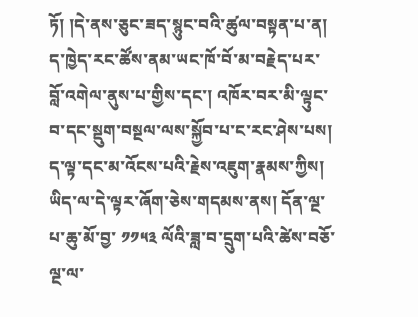ཏོ། །དེ་ནས་ཅུང་ཟད་སྙུང་བའི་ཚུལ་བསྟན་པ་ན། ད་ཁྱེད་རང་ཚོས་ནམ་ཡང་ཁོ་བོ་མ་བརྗེད་པར་བློ་འགེལ་ནུས་པ་གྱིས་དང་། འཁོར་བར་མི་ལྟུང་བ་དང་སྡུག་བསྔལ་ལས་སྐྱོབ་པ་ང་རང་ཤེས་པས། ད་ལྟ་དང་མ་འོངས་པའི་རྗེས་འཇུག་རྣམས་ཀྱིས། ཡིད་ལ་དེ་ལྟར་ཞོག་ཅེས་གདམས་ནས། དོན་ལྔ་པ་ཆུ་མོ་བྱ་ ༡༡༥༣ ལོའི་ཟླ་བ་དྲུག་པའི་ཚེས་བཅོ་ལྔ་ལ་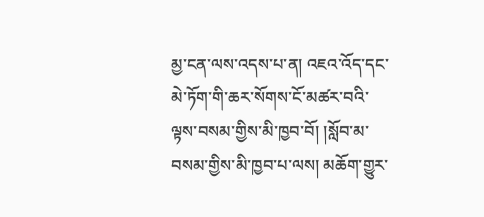མྱ་ངན་ལས་འདས་པ་ན། འཇའ་འོད་དང་མེ་ཏོག་གི་ཆར་སོགས་ངོ་མཚར་བའི་ལྟས་བསམ་གྱིས་མི་ཁྱབ་བོ། །སློབ་མ་བསམ་གྱིས་མི་ཁྱབ་པ་ལས། མཆོག་གྱུར་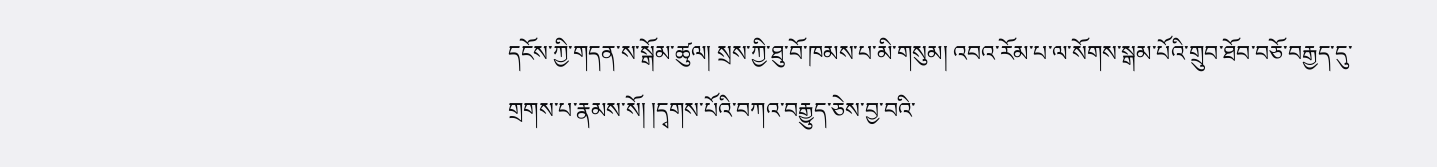དངོས་ཀྱི་གདན་ས་སྒོམ་ཚུལ། སྲས་ཀྱི་ཐུ་བོ་ཁམས་པ་མི་གསུམ། འབའ་རོམ་པ་ལ་སོགས་སྒམ་པོའི་གྲུབ་ཐོབ་བཅོ་བརྒྱད་དུ་གྲགས་པ་རྣམས་སོ། །དྭགས་པོའི་བཀའ་བརྒྱུད་ཅེས་བྱ་བའི་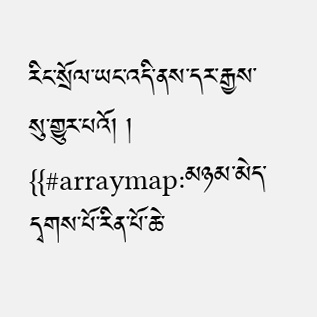རིང་སྲོལ་ཡང་འདི་ནས་དར་རྒྱས་སུ་གྱུར་པའོ། །
{{#arraymap:མཉམ་མེད་དྭགས་པོ་རིན་པོ་ཆེ་